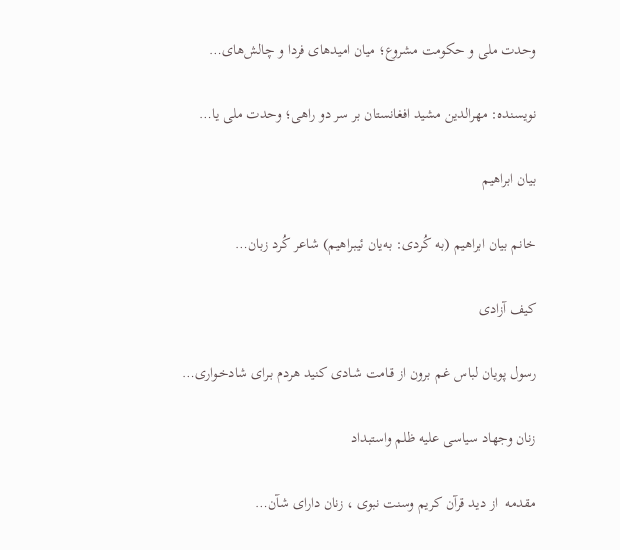وحدت ملی و حکومت مشروع؛ میان امیدهای فردا و چالش‌های…

نویسنده: مهرالدین مشید افغانستان بر سر دو راهی؛ وحدت ملی یا…

بیان ابراهیم

خانم بیان ابراهیم (به کُردی: بەیان ئیبراهیم) شاعر کُرد زبان…

کیف آزادی

رسول پویان لباس غـم برون از قـامت شـادی کنید هردم بـرای شادخـواری…

زنان وجهاد سیاسی علیه ظلم واستبداد

مقدمه  از دید قرآن کریم وسنت نبوی ، زنان دارای شآن…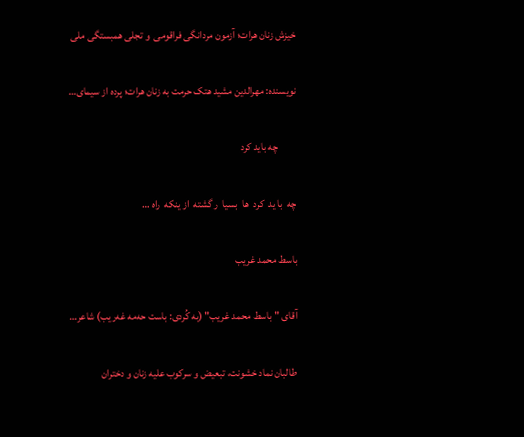خیزش زنان هرات؛ آزمون مردانگی فراقومی  و تجلی همبستگی ملی

نویسنده: مهرالدین مشید هتک حرمت به زنان هرات؛ پرده از سیمای…

         چه باید کرد

چه  با ید  کرد  ها  بسیا  ر گشته  از ینکه  راه …

باسط محمد غریب

آقای "باسط محمد غریب" (به کُردی: باست حەمە غەریب) شاعر…

طالبان نماد خشونت، تبعیض و سرکوب علیه زنان و دختران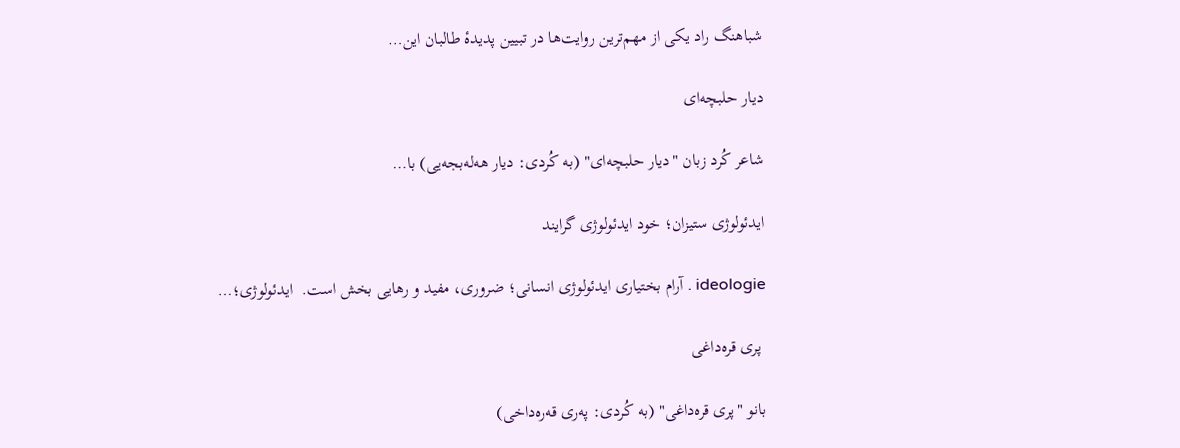شباهنگ راد یکی از مهم‌ترین روایت‌ها در تبیین پدیدهٔ طالبان این…

دیار حلبچه‌ای

شاعر کُرد زبان "دیار حلبچه‌ای" (به کُردی: دیار هه‌له‌بجه‌یی) با…

ایدئولوژی ستیزان؛ خود ایدئولوژی گرایند

ideologie . آرام بختیاری ایدئولوژی انسانی؛ ضروری، مفید و رهایی بخش است.  ایدئولوژی؛…

 پری قره‌داغی

بانو "پری قره‌داغی" (به کُردی: پەری قەرەداخی)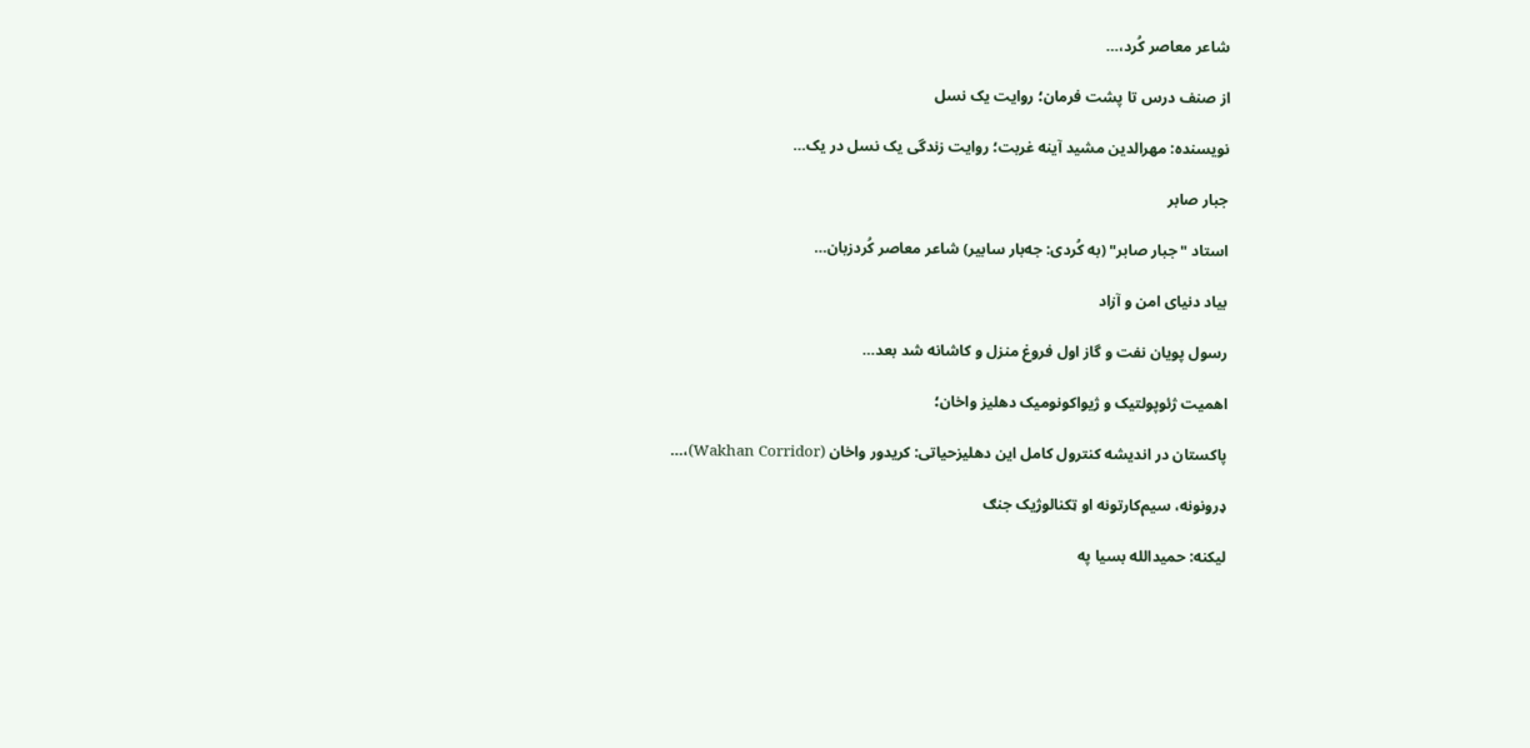شاعر معاصر کُرد،…

از صنف درس تا پشت فرمان؛ روایت یک نسل

نویسنده: مهرالدین مشید آینه غربت؛ روایت زندگی یک نسل در یک…

جبار صابر

استاد "جبار صابر" (به کُردی: جەبار سابیر) شاعر معاصر کُردزبان…

بیاد دنیای امن و آزاد

رسول پویان نفت و گاز اول فروغ منزل و کاشانه شد بعد…

اهمیت ژئوپولتیک و ژیواکونومیک دهلیز واخان؛

پاکستان در اندیشه کنترول کامل این دهلیزحیاتی: کریدور واخان (Wakhan Corridor)،…

ډرونونه، سیم‌کارتونه او ټکنالوژیک جنګ

ليکنه: حميدالله بسيا په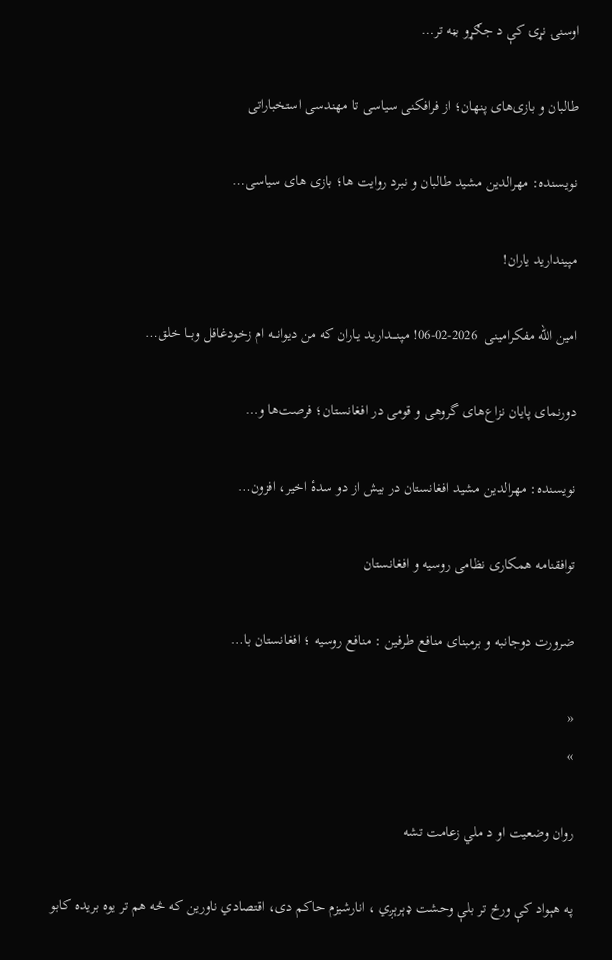اوسنۍ نړۍ کې د جګړو بڼه تر…

طالبان و بازی‌های پنهان؛ از فرافکنی سیاسی تا مهندسی استخباراتی

نویسنده: مهرالدین مشید طالبان و نبرد روایت ها؛ بازی های سیاسی…

مپیندارید یاران!

امین الله مفکرامینی  2026-02-06! مپنــــدارید یـاران که من دیوانـــه ام زخودغافل وبــا خلق…

دورنمای پایان نزاع‌های گروهی و قومی در افغانستان؛ فرصت‌ها و…

نویسنده: مهرالدین مشید افغانستان در بیش از دو سدهٔ اخیر، افزون…

توافقنامه همکاری نظامی روسیه و افغانستان

ضرورت دوجانبه و برمبنای منافع طرفین : منافع روسیه ؛ افغانستان با…

«
»

روان وضعیت او د ملي زعامت تشه

په هېواد کې ورځ تر بلې وحشت ډېرېږي ، انارشیزم حاکم دی، اقتصادي ناورین که څه هم تر یوه بریده کابو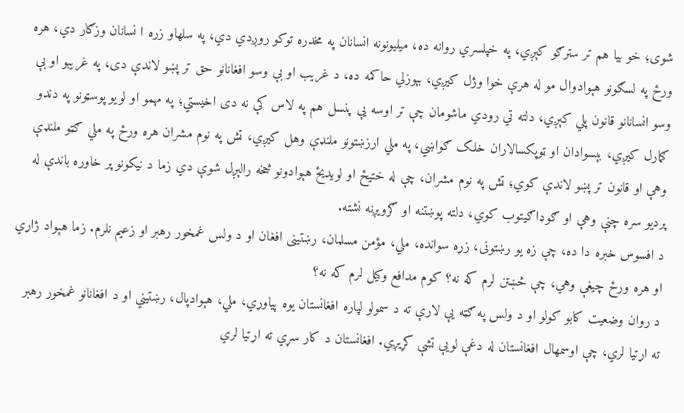شوی؛ خو بیا هم تر سترګو کېږي، په خپلسري روانه ده، میلیونونه انسانان په مخدره توکو روږدي دي، په سلهاو زره ا نسانان وزګار دي، هره ورځ په لسګونو هېوادوال مو له هرې خوا وژل کیږي، بېوزلي حاکمه ده، د غریب او بې وسو افغانانو حق تر پښو لاندې دی، په غریبو او بې وسو انسانانو قانون پلي کېږي، دلته تي رودي ماشومان چې تر اوسه یې پنسل هم په لاس کې نه دی اخیستي؛ په مهمو او لویو پوسټونو په دندو ګمارل کیږي، بېسوادان او ټوپکسالاران خلک ګواښي، په ملي ارزښتونو ملنډې وهل کیږي، تش په نوم مشران هره ورځ په ملي ګټو ملنډې وهې او قانون تر پښو لاندې کوي؛ تش په نوم مشران، چې له ختیځ او لویدیځ هېوادونو څخه رالېږل شوې دي زما د نیکونو پر خاوره باندې له پردیو سره چنې وهې او ګوډاګیتوب کوي، دلته پوښتنه او ګرویږنه نشته.
د افسوس خبره دا ده، چې زه یو رښتونی، زړه سوانده، ملي، مؤمن مسلمان، رښتینی افغان او د ولس غمخور رهبر او زعیم نلرم. زما هېواد ژاړي او هره ورځ چیغې وهي، چې څښتن لرم که نه؟ کوم مدافع وکیل لرم که نه؟
د روان وضعیت کابو کولو او د ولس په ګټه یې لارې ته د سمولو لپاره افغانستان یوه پیاوړي، ملي، هېوادپال، رښتیني او د افغانانو غمخور رهبر ته اړتیا لري، چې اوسمهال افغانستان له دغې لویې تشې کړیږي. افغانستان د کار سړي ته اړتیا لري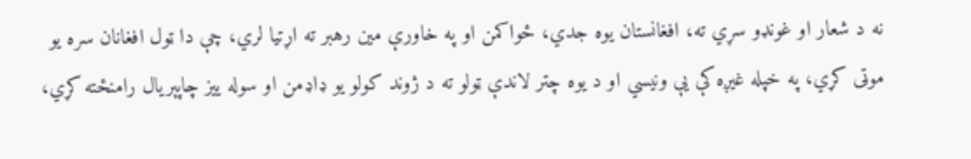نه د شعار او غونډو سړي ته، افغانستان یوه جدي، ځواکمن او په خاورې مین رهبر ته اړتیا لري، چې دا ټول افغانان سره یو موټی کړي، په خپله غیږه کې یې ونیسي او د یوه چتر لاندې ټولو ته د ژوند کولو یو ډاډمن او سوله ییز چاپېریال رامنځته کړي،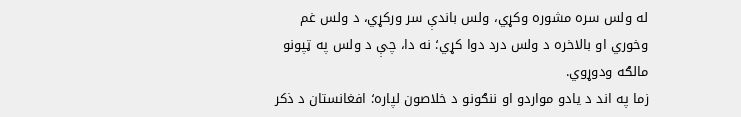له ولس سره مشوره وکړي، ولس باندې سر ورکړي، د ولس غم وخوري او بالاخره د ولس درد دوا کړي؛ نه دا، چې د ولس په ټپونو مالګه ودوړوي.
زما په اند د یادو مواردو او ننګونو د خلاصون لپاره؛ افغانستان د ذکر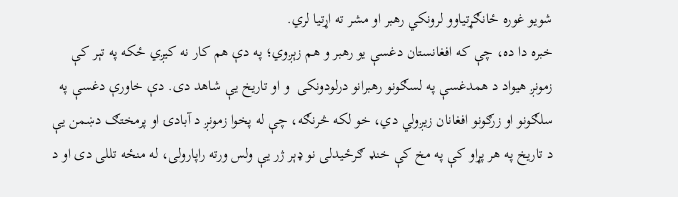شویو غوره ځانګړتیاوو لرونکي رهبر او مشر ته اړتیا لري.
خبره دا ده، چې که افغانستان دغسې یو رهبر و هم زېږوي؛ په دې هم کار نه کیږي ځکه په تېر کې زمونږ هیواد د همدغسې په لسګونو رهبرانو درلودونکی  و او تاریخ یې شاهد دی. دې خاورې دغسې په سلګونو او زرګونو افغانان زیږولي دي، خو لکه څرنګه، چې له پخوا زمونږ د آبادۍ او پرمختګ دښمن یې د تاریخ په هر پړاو کې په مخ کې خنډ ګرځیدلی نو ډېر ژر یې ولس ورته راپارولی، له منځه تللی دی او د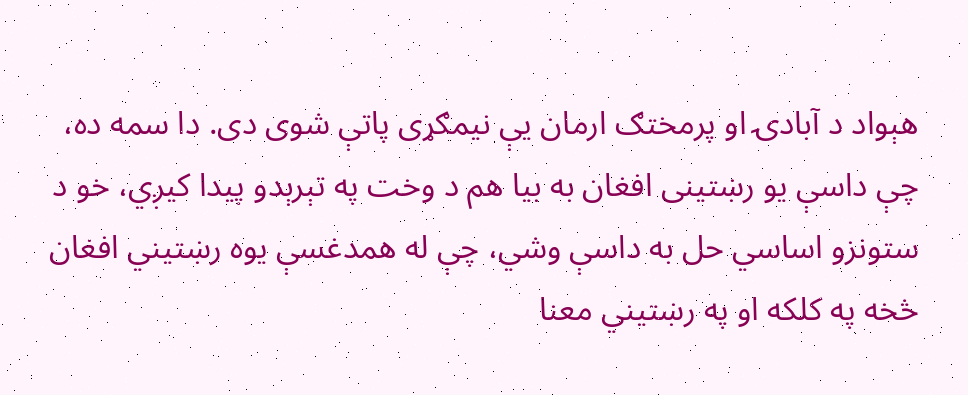هېواد د آبادۍ او پرمختګ ارمان یې نیمګړی پاتې شوی دی. دا سمه ده، چې داسې یو رښتینی افغان به بیا هم د وخت په تېرېدو پیدا کیږي، خو د ستونزو اساسي حل به داسې وشي، چې له همدغسې یوه رښتیني افغان څخه په کلکه او په رښتیني معنا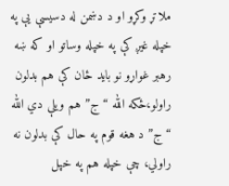ملاتړ وکړو او د دښمن له دسیسې یې په خپله غیږ کې په خپله وساتو او که ښه رهبر غواړو نو باید ځان کې هم بدلون راولو،ځکه الله “ج” هم ویلې دي الله “ج” د هغه قوم په حال کې بدلون نه راولي، چې خپله هم په خپل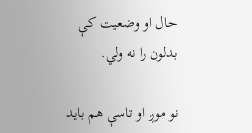حال او وضعیت کې بدلون را نه ولي.

نو موږ او تاسې هم باید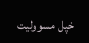خپل مسوولیت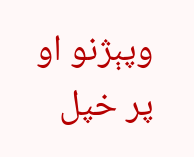وپېژنو او پر خپل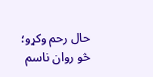حال رحم وکړو؛ څو روان ناسم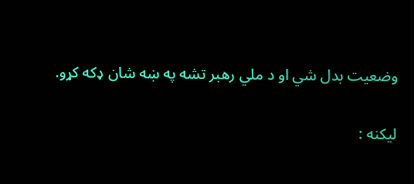وضعیت بدل شي او د ملي رهبر تشه په ښه شان ډکه کړو.

لیکنه :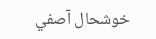خوشحال آصفي